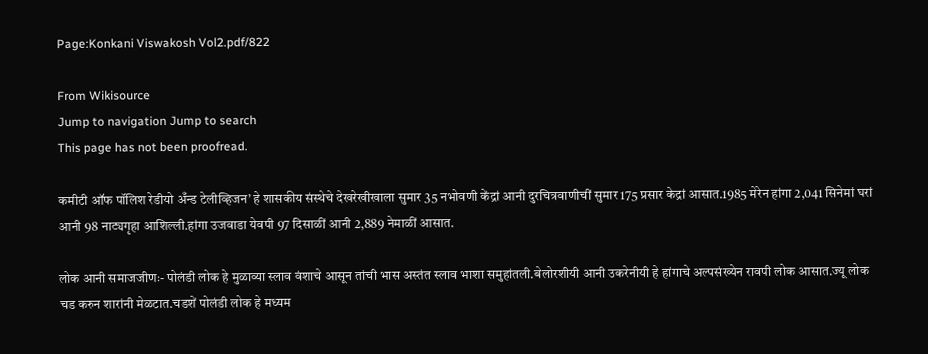Page:Konkani Viswakosh Vol2.pdf/822

From Wikisource
Jump to navigation Jump to search
This page has not been proofread.

कमीटी ऑफ पॉलिश रेडीयो अँन्ड टेलीव्हिजन’ हे शासकीय संस्थेचे देखरेखीखाला सुमार 35 नभोवणी केंद्रां आनी दुरचित्रवाणीचीं सुमार 175 प्रसार केद्रां आसात.1985 मेरेन हांगा 2,041 सिनेमां घरां आनी 98 नाट्यगृहा आशिल्ली.हांगा उजवाडा येवपी 97 दिसाळीं आनी 2,889 नेमाळीं आसात.

लोक आनी समाजजीणः- पोलंडी लोक हे मुळाव्या स्लाव वंशाचे आसून तांची भास अस्तंत स्लाव भाशा समुहांतली.बेलोरशीयी आनी उकरेनीयी हे हांगाचे अल्पसंख्येन रावपी लोक आसात.ज्यू लोक चड करुन शारांनी मेळटात.चडशें पोलंडी लोक हे मध्यम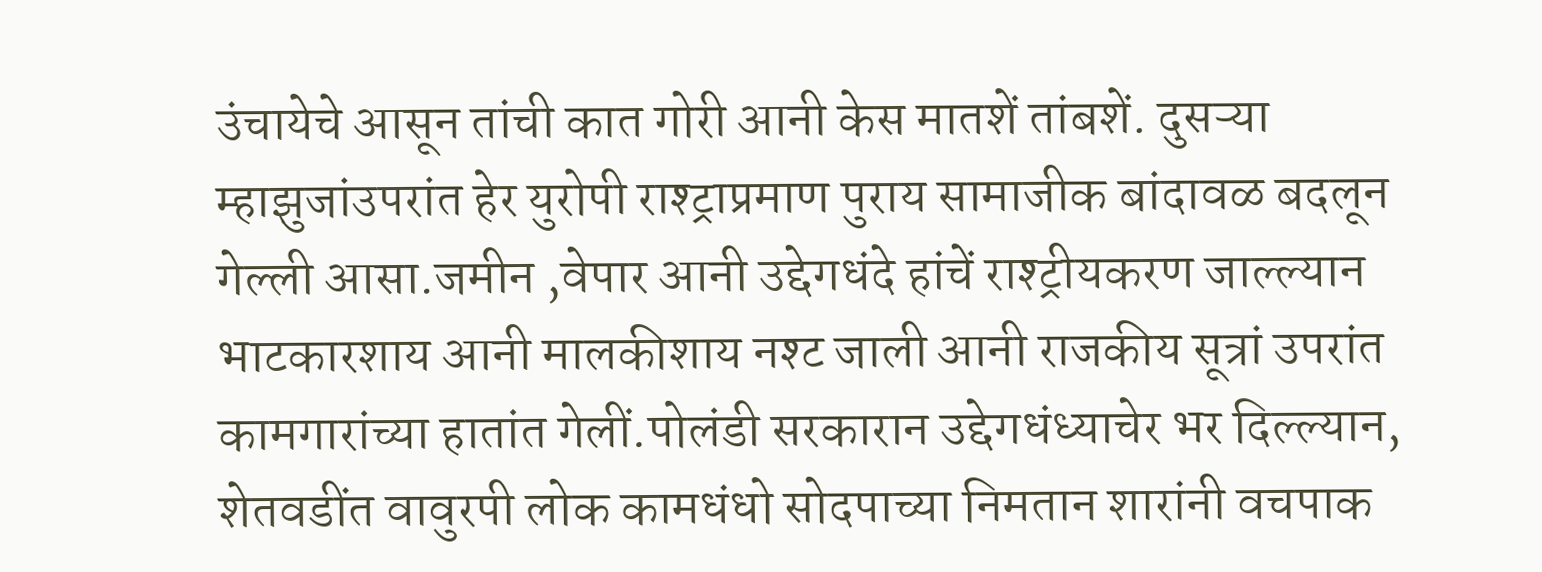उंचायेचे आसून तांची कात गोरी आनी केस मातशें तांबशें. दुसऱ्या म्हाझुजांउपरांत हेर युरोपी राश्ट्राप्रमाण पुराय सामाजीक बांदावळ बदलून गेल्ली आसा.जमीन ,वेपार आनी उद्देगधंदे हांचें राश्ट्रीयकरण जाल्ल्यान भाटकारशाय आनी मालकीशाय नश्ट जाली आनी राजकीय सूत्रां उपरांत कामगारांच्या हातांत गेलीं.पोलंडी सरकारान उद्देगधंध्याचेर भर दिल्ल्यान, शेतवडींत वावुरपी लोक कामधंधो सोदपाच्या निमतान शारांनी वचपाक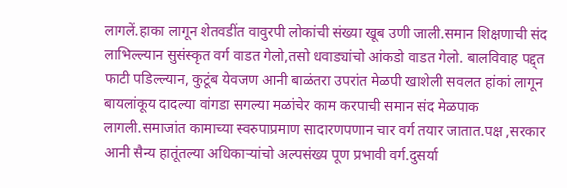लागलें.हाका लागून शेतवडींत वावुरपी लोकांची संख्या खूब उणी जाली.समान शिक्षणाची संद लाभिल्ल्यान सुसंस्कृत वर्ग वाडत गेलो,तसो धवाड्यांचो आंकडो वाडत गेलो. बालविवाह पद्द्त फाटी पडिल्ल्यान, कुटूंब येवजण आनी बाळंतरा उपरांत मेळपी खाशेली सवलत हांकां लागून बायलांकूय दादल्या वांगडा सगल्या मळांचेर काम करपाची समान संद मेळपाक लागली.समाजांत कामाच्या स्वरुपाप्रमाण सादारणपणान चार वर्ग तयार जातात.पक्ष ,सरकार आनी सैन्य हातूंतल्या अधिकाऱ्यांचो अल्पसंख्य पूण प्रभावी वर्ग.दुसर्या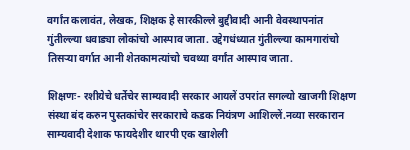वर्गांत कलावंत, लेखक, शिक्षक हे सारकील्ले बुद्दीवादी आनी वेवस्थापनांत गुंतील्ल्या धवाड्या लोकांचो आस्पाव जाता. उद्देगधंध्यात गुंतील्ल्या कामगारांचो तिसऱ्या वर्गात आनी शेतकामत्यांचो चवथ्या वर्गांत आस्पाव जाता.

शिक्षणः- रशीयेचे धर्तेचेर साम्यवादी सरकार आयलें उपरांत सगल्यो खाजगी शिक्षण संस्था बंद करुन पुस्तकांचेर सरकाराचे कडक नियंत्रण आशिल्लें.नव्या सरकारान साम्यवादी देशाक फायदेशीर थारपी एक खाशेली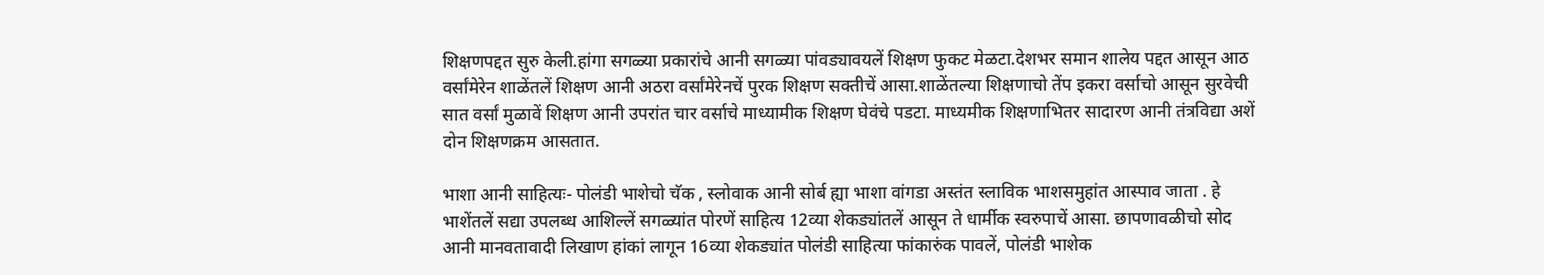शिक्षणपद्दत सुरु केली.हांगा सगळ्या प्रकारांचे आनी सगळ्या पांवड्यावयलें शिक्षण फुकट मेळटा.देशभर समान शालेय पद्दत आसून आठ वर्सांमेरेन शाळेंतलें शिक्षण आनी अठरा वर्सांमेरेनचें पुरक शिक्षण सक्तीचें आसा.शाळेंतल्या शिक्षणाचो तेंप इकरा वर्साचो आसून सुरवेची सात वर्सां मुळावें शिक्षण आनी उपरांत चार वर्साचे माध्यामीक शिक्षण घेवंचे पडटा. माध्यमीक शिक्षणाभितर सादारण आनी तंत्रविद्या अशें दोन शिक्षणक्रम आसतात.

भाशा आनी साहित्यः- पोलंडी भाशेचो चॅक , स्लोवाक आनी सोर्ब ह्या भाशा वांगडा अस्तंत स्लाविक भाशसमुहांत आस्पाव जाता . हे भाशेंतलें सद्या उपलब्ध आशिल्लें सगळ्यांत पोरणें साहित्य 12व्या शेकड्यांतलें आसून ते धार्मीक स्वरुपाचें आसा. छापणावळीचो सोद आनी मानवतावादी लिखाण हांकां लागून 16व्या शेकड्यांत पोलंडी साहित्या फांकारुंक पावलें, पोलंडी भाशेक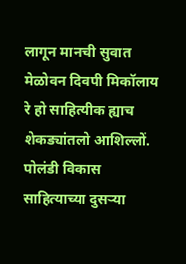लागून मानची सुवात मेळोवन दिवपी मिकॉलाय रे हो साहित्यीक ह्याच शेकड्यांतलो आशिल्लों. पोलंडी विकास साहित्याच्या दुसऱ्या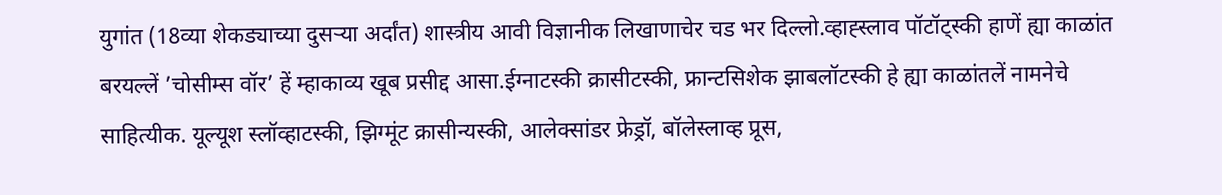युगांत (18व्या शेकड्याच्या दुसऱ्या अर्दांत) शास्त्रीय आवी विज्ञानीक लिखाणाचेर चड भर दिल्लो.व्हाह्स्लाव पॉटॉट्स्की हाणें ह्या काळांत बरयल्लें ’चोसीम्स वॉर’ हें म्हाकाव्य खूब प्रसीद्द आसा.ईग्नाटस्की क्रासीटस्की, फ्रान्टसिशेक झाबलॉटस्की हे ह्या काळांतलें नामनेचे साहित्यीक. यूल्यूश स्लॉव्हाटस्की, झिग्मूंट क्रासीन्यस्की, आलेक्सांडर फ्रेड्रॉ, बॉलेस्लाव्ह प्रूस,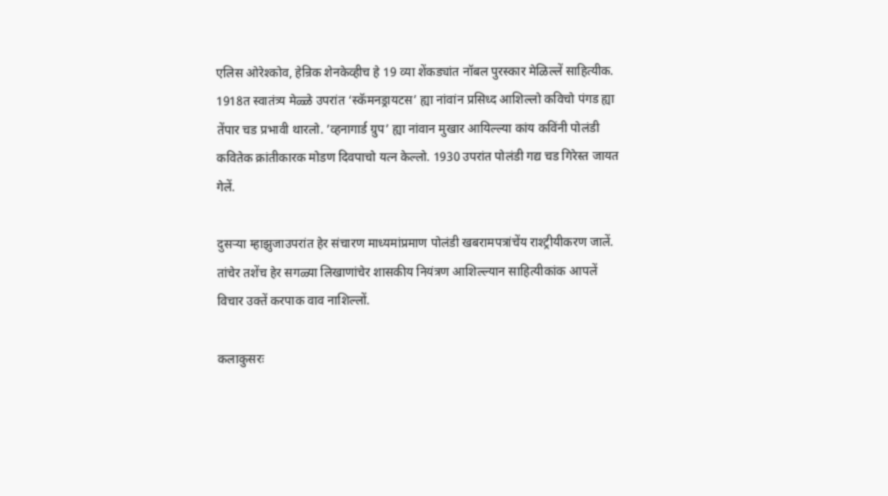एलिस ओरेश्कोव, हेन्रिक शेनकेव्हीच हे 19 व्या शेंकड्यांत नॉबल पुरस्कार मेळिल्लें साहित्यीक. 1918त स्वातंत्र्य मेळ्ळे उपरांत ‘स्कॅमनड्रायटस’ ह्या नांवांन प्रसिध्द आशिल्लो कविचो पंगड ह्या तेंपार चड प्रभावी थारलो. ’व्हनागार्ड ग्रुप’ ह्या नांवान मुखार आयिल्ल्या कांय कविंनी पोलंडी कवितेक क्रांतीकारक मोडण दिवपाचो यत्न केल्लो. 1930 उपरांत पोलंडी गद्य चड गिरेस्त जायत गेलें.

दुसऱ्या म्हाझुजाउपरांत हेर संचारण माध्यमांप्रमाण पोलंडी खबरामपत्रांचेंय राश्ट्रीयीकरण जालें. तांचेर तशेंच हेर सगळ्या लिखाणांचेर शासकीय नियंत्रण आशिल्ल्यान साहित्यीकांक आपलें विचार उक्तें करपाक वाव नाशिल्लों.

कलाकुसरः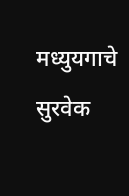मध्युयगाचे सुरवेक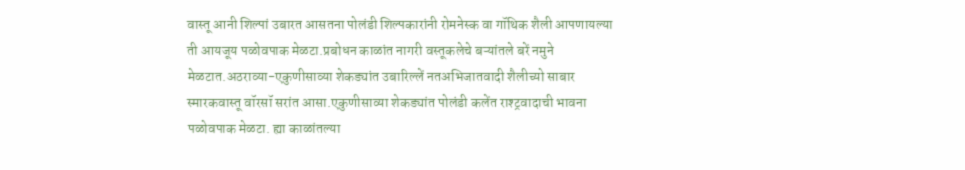वास्तू आनी शिल्पां उबारत आसतना पोलंडी शिल्पकारांनी रोमनेस्क वा गॉथिक शैली आपणायल्या ती आयजूय पळोवपाक मेळटा.प्रबोधन काळांत नागरी वस्तूकलेचे बऱ्यांतले बरें नमुने मेळटात.अठराव्या-एकुणीसाव्या शेकड्यांत उबारिल्लें नतअभिजातवादी शैलीच्यो साबार स्मारकवास्तू वॉरसॉ सरांत आसा.एकुणीसाव्या शेकड्यांत पोलंडी कलेंत राश्ट्रवादाची भावना पळोवपाक मेळटा. ह्या काळांतल्या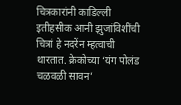चित्रकारांनी काडिल्ली इतीहसीक आनी झुजांविशींची चित्रां हे नदरेंन म्हत्वाची थारतात. क्रेकोच्या ‘यंग पोलंड चळवळी सावन’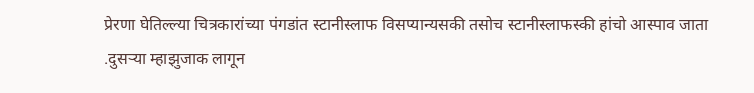प्रेरणा घेतिल्ल्या चित्रकारांच्या पंगडांत स्टानीस्लाफ विसप्यान्यसकी तसोच स्टानीस्लाफस्की हांचो आस्पाव जाता .दुसऱ्या म्हाझुजाक लागून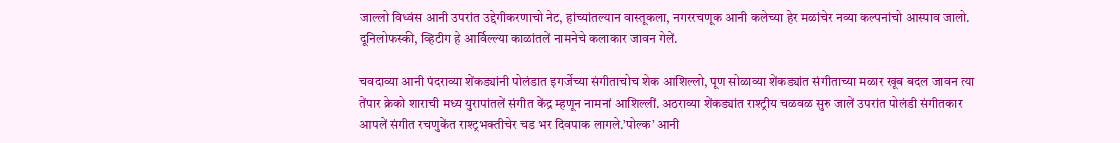जाल्लो विध्वंस आनी उपरांत उद्देगीकरणाचो नेट, हांच्यांतल्यान वास्तूकला, नगररचणूक आनी कलेच्या हेर मळांचेर नव्या कल्पनांचो आस्पाव जालो. दूनिलोफस्की, व्हिटीग हे आर्विल्ल्या काळांतलें नामनेचे कलाकार जावन गेलें.

चवदाव्या आनी पंदराव्या शेंकड्यांनी पोलंडात इगर्जेच्या संगीताचोच शेक आशिल्लो, पूण सोळाव्या शेंकड्यांत संगीताच्या मळार खूब बदल जावन त्या तेंपार क्रेको शाराची मध्य युरापांतलें संगीत केंद्र म्हणून नामनां आशिल्लीं. अठराव्या शेंकड्यांत राश्ट्रीय चळवळ सुरु जालें उपरांत पोलंडी संगीतकार आपलें संगीत रचणुकेंत राश्ट्रभक्तीचेर चड भर दिवपाक लागले.’पोल्क’ आनी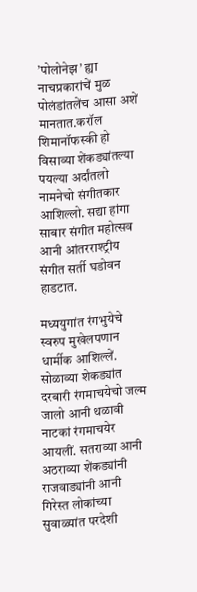’पोलोनेझ’ ह्या नाचप्रकारांचें मुळ पोलंडांतलेंच आसा अशें मानतात.करॉल शिमानॉफस्की हो विसाव्या शेंकड्यांतल्या पयल्या अर्दांतलो नामनेचो संगीतकार आशिल्लो. सद्या हांगा साबार संगीत महोत्सव आनी आंतरराश्ट्रीय संगीत सर्ती घडोवन हाडटात.

मध्ययुगांत रंगभुयेचे स्वरुप मुखेलपणान धार्मीक आशिल्लें. सोळाव्या शेकड्यांत दरबारी रंगमाचयेचो जल्म जालो आनी थळावी नाटकां रंगमाचयेर आयलीं. सतराव्या आनी अठराव्या शेंकड्यांनी राजवाड्यांनी आनी गिरेस्त लोकांच्या सुवाळ्यांत परदेशी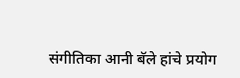संगीतिका आनी बॅले हांचे प्रयोग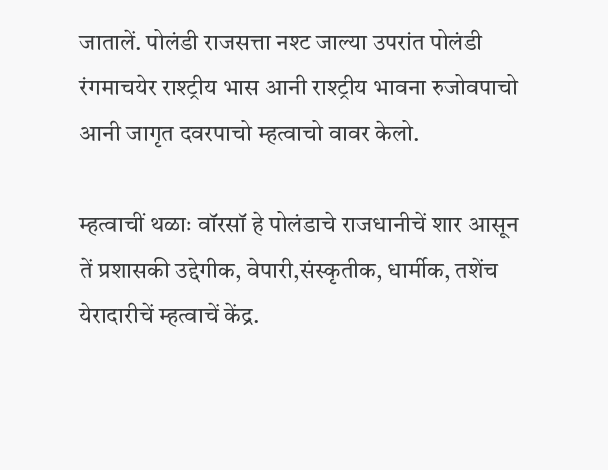जातालें. पोलंडी राजसत्ता नश्ट जाल्या उपरांत पोलंडी रंगमाचयेर राश्ट्रीय भास आनी राश्ट्रीय भावना रुजोवपाचो आनी जागृत दवरपाचो म्हत्वाचो वावर केलो.

म्हत्वाचीं थळाः वॉरसॉ हे पोलंडाचे राजधानीचें शार आसून तें प्रशासकी उद्देगीक, वेपारी,संस्कृतीक, धार्मीक, तशेंच येरादारीचें म्हत्वाचें केंद्र.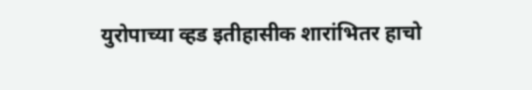युरोपाच्या व्हड इतीहासीक शारांभितर हाचो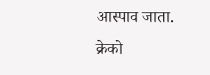आस्पाव जाता. क्रेको